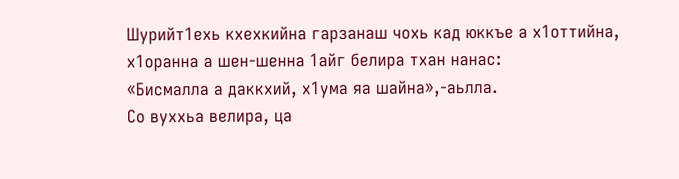Шурийт1ехь кхехкийна гарзанаш чохь кад юккъе а х1оттийна, х1оранна а шен-шенна 1айг белира тхан нанас:
«Бисмалла а даккхий, х1ума яа шайна»,-аьлла.
Со вуххьа велира, ца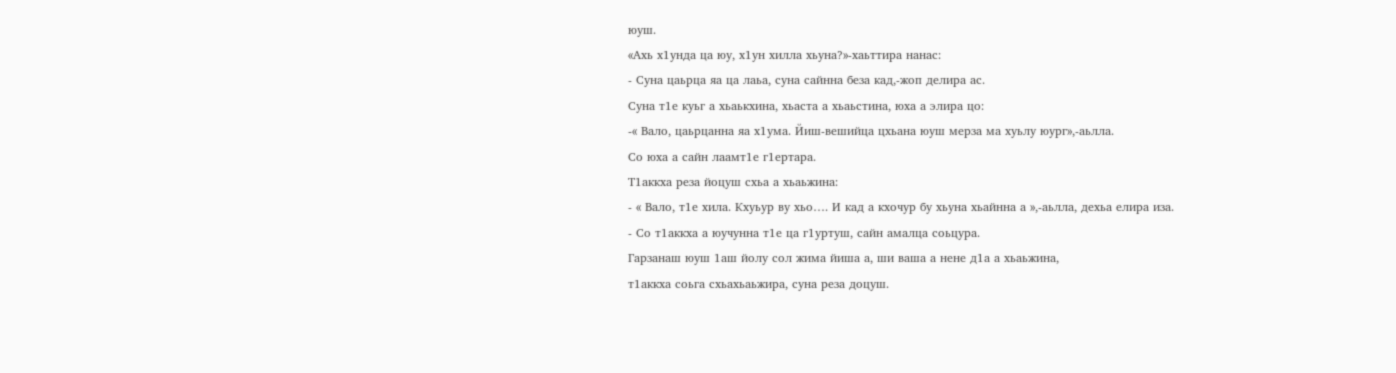юуш.
«Ахь х1унда ца юу, х1ун хилла хьуна?»-хаьттира нанас:
- Суна цаьрца яа ца лаьа, суна сайнна беза кад,-жоп делира ас.
Суна т1е куьг а хьаькхина, хьаста а хьаьстина, юха а элира цо:
-« Вало, цаьрцанна яа х1ума. Йиш-вешийца цхьана юуш мерза ма хуьлу юург»,-аьлла.
Со юха а сайн лаамт1е г1ертара.
Т1аккха реза йоцуш схьа а хьаьжина:
- « Вало, т1е хила. Кхуьур ву хьо…. И кад а кхочур бу хьуна хьайнна а »,-аьлла, дехьа елира иза.
- Со т1аккха а юучунна т1е ца г1уртуш, сайн амалца соьцура.
Гарзанаш юуш 1аш йолу сол жима йиша а, ши ваша а нене д1а а хьаьжина,
т1аккха соьга схьахьаьжира, суна реза доцуш.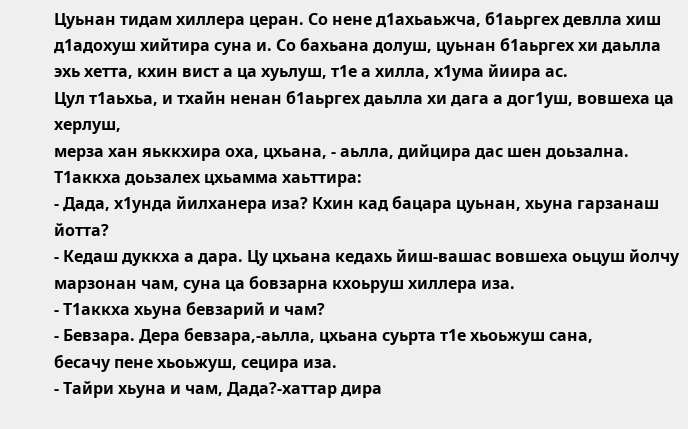Цуьнан тидам хиллера церан. Со нене д1ахьаьжча, б1аьргех девлла хиш
д1адохуш хийтира суна и. Со бахьана долуш, цуьнан б1аьргех хи даьлла эхь хетта, кхин вист а ца хуьлуш, т1е а хилла, х1ума йиира ас.
Цул т1аьхьа, и тхайн ненан б1аьргех даьлла хи дага а дог1уш, вовшеха ца херлуш,
мерза хан яьккхира оха, цхьана, - аьлла, дийцира дас шен доьзална.
Т1аккха доьзалех цхьамма хаьттира:
- Дада, х1унда йилханера иза? Кхин кад бацара цуьнан, хьуна гарзанаш йотта?
- Кедаш дуккха а дара. Цу цхьана кедахь йиш-вашас вовшеха оьцуш йолчу
марзонан чам, суна ца бовзарна кхоьруш хиллера иза.
- Т1аккха хьуна бевзарий и чам?
- Бевзара. Дера бевзара,-аьлла, цхьана суьрта т1е хьоьжуш сана,
бесачу пене хьоьжуш, сецира иза.
- Тайри хьуна и чам, Дада?-хаттар дира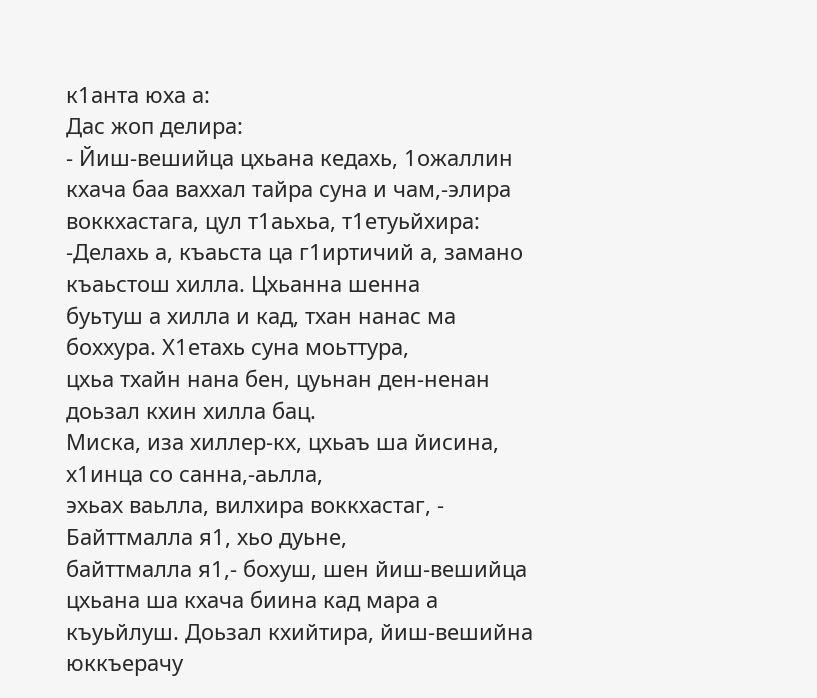к1анта юха а:
Дас жоп делира:
- Йиш-вешийца цхьана кедахь, 1ожаллин кхача баа ваххал тайра суна и чам,-элира воккхастага, цул т1аьхьа, т1етуьйхира:
-Делахь а, къаьста ца г1иртичий а, замано къаьстош хилла. Цхьанна шенна
буьтуш а хилла и кад, тхан нанас ма боххура. Х1етахь суна моьттура,
цхьа тхайн нана бен, цуьнан ден-ненан доьзал кхин хилла бац.
Миска, иза хиллер-кх, цхьаъ ша йисина, х1инца со санна,-аьлла,
эхьах ваьлла, вилхира воккхастаг, - Байттмалла я1, хьо дуьне,
байттмалла я1,- бохуш, шен йиш-вешийца цхьана ша кхача биина кад мара а
къуьйлуш. Доьзал кхийтира, йиш-вешийна юккъерачу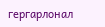гергарлонал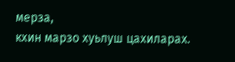мерза,
кхин марзо хуьлуш цахиларах.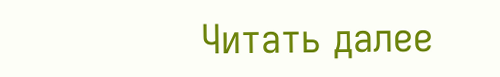Читать далее